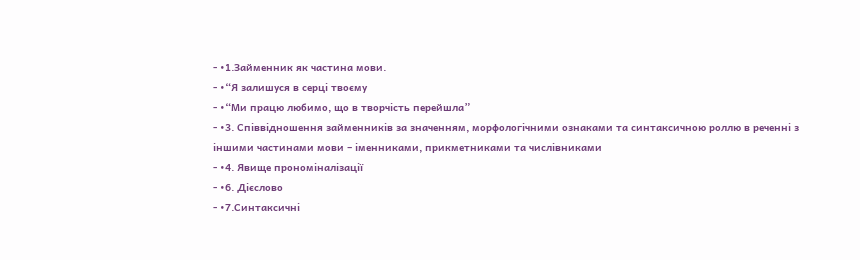- •1.Займенник як частина мови.
- •“Я залишуся в серці твоєму
- •“Ми працю любимо, що в творчість перейшла”
- •3. Співвідношення займенників за значенням, морфологічними ознаками та синтаксичною роллю в реченні з іншими частинами мови – іменниками, прикметниками та числівниками
- •4. Явище прономіналізації
- •6. Дієслово
- •7.Синтаксичні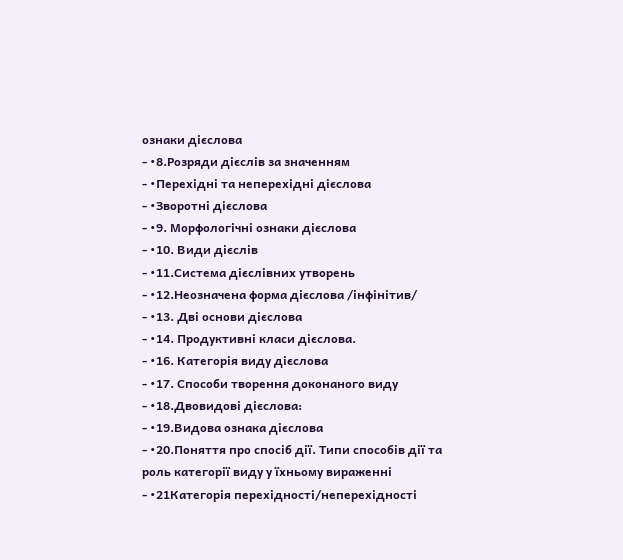ознаки дієслова
- •8.Розряди дієслів за значенням
- •Перехідні та неперехідні дієслова
- •Зворотні дієслова
- •9. Морфологічні ознаки дієслова
- •10. Види дієслів
- •11.Система дієслівних утворень
- •12.Неозначена форма дієслова /інфінітив/
- •13. Дві основи дієслова
- •14. Продуктивні класи дієслова.
- •16. Категорія виду дієслова
- •17. Способи творення доконаного виду
- •18.Двовидові дієслова:
- •19.Видова ознака дієслова
- •20.Поняття про спосіб дії. Типи способів дії та роль категорії виду у їхньому вираженні
- •21Категорія перехідності/неперехідності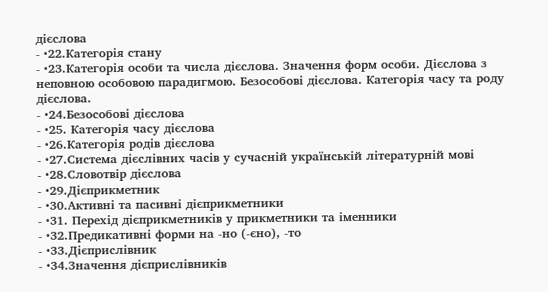дієслова
- •22.Категорія стану
- •23.Категорія особи та числа дієслова. Значення форм особи. Дієслова з неповною особовою парадигмою. Безособові дієслова. Категорія часу та роду дієслова.
- •24.Безособові дієслова
- •25. Категорія часу дієслова
- •26.Категорія родів дієслова
- •27.Система дієслівних часів у сучасній українській літературній мові
- •28.Словотвір дієслова
- •29.Дієприкметник
- •30.Активні та пасивні дієприкметники
- •31. Перехід дієприкметників у прикметники та іменники
- •32.Предикативні форми на -но (-єно), -то
- •33.Дієприслівник
- •34.Значення дієприслівників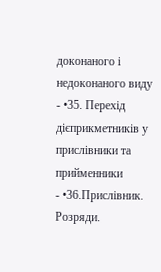доконаного і недоконаного виду
- •35. Перехід дієприкметників у прислівники та прийменники
- •36.Прислівник. Розряди.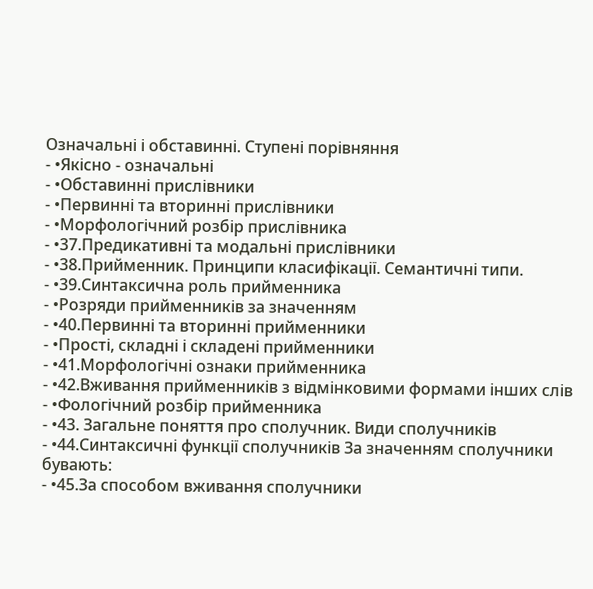Означальні і обставинні. Ступені порівняння
- •Якісно - означальні
- •Обставинні прислівники
- •Первинні та вторинні прислівники
- •Морфологічний розбір прислівника
- •37.Предикативні та модальні прислівники
- •38.Прийменник. Принципи класифікації. Семантичні типи.
- •39.Синтаксична роль прийменника
- •Розряди прийменників за значенням
- •40.Первинні та вторинні прийменники
- •Прості, складні і складені прийменники
- •41.Морфологічні ознаки прийменника
- •42.Вживання прийменників з відмінковими формами інших слів
- •Фологічний розбір прийменника
- •43. Загальне поняття про сполучник. Види сполучників
- •44.Синтаксичні функції сполучників За значенням сполучники бувають:
- •45.За способом вживання сполучники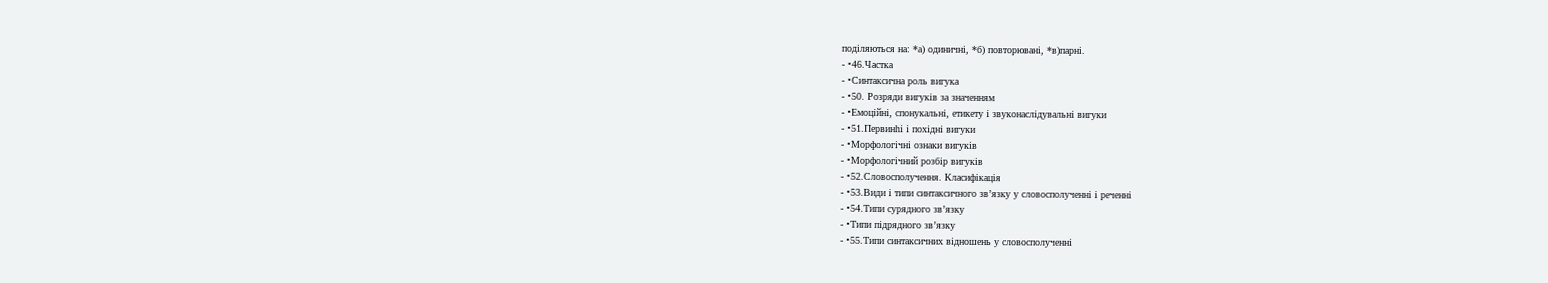поділяються на: *а) одиничні, *б) повторювані, *в)парні.
- •46.Частка
- •Синтаксична роль вигука
- •50. Розряди вигуків за значенням
- •Емоційні, спонукальні, етикету і звуконаслідувальні вигуки
- •51.Первинhі і похідні вигуки
- •Морфологічні ознаки вигуків
- •Морфологічний розбір вигуків
- •52.Словосполучення. Класифікація
- •53.Види і типи синтаксичного зв’язку у словосполученні і реченні
- •54.Типи сурядного зв’язку
- •Типи підрядного зв’язку
- •55.Типи синтаксичних відношень у словосполученні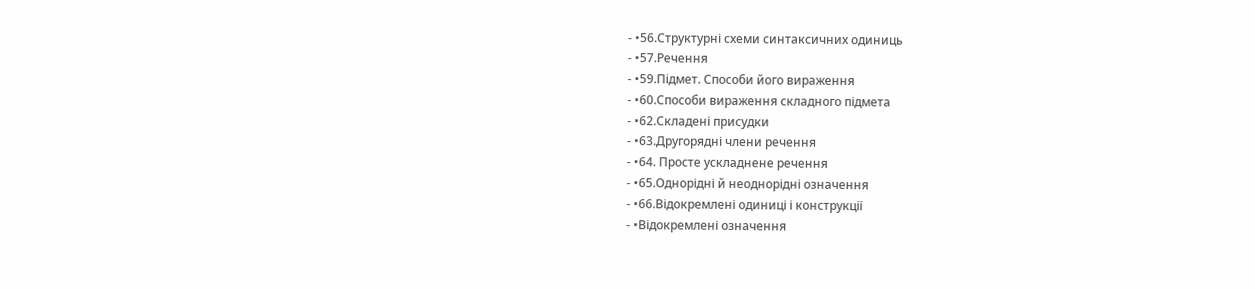- •56.Структурні схеми синтаксичних одиниць
- •57.Речення
- •59.Підмет. Способи його вираження
- •60.Способи вираження складного підмета
- •62.Складені присудки
- •63.Другорядні члени речення
- •64. Просте ускладнене речення
- •65.Однорідні й неоднорідні означення
- •66.Відокремлені одиниці і конструкції
- •Відокремлені означення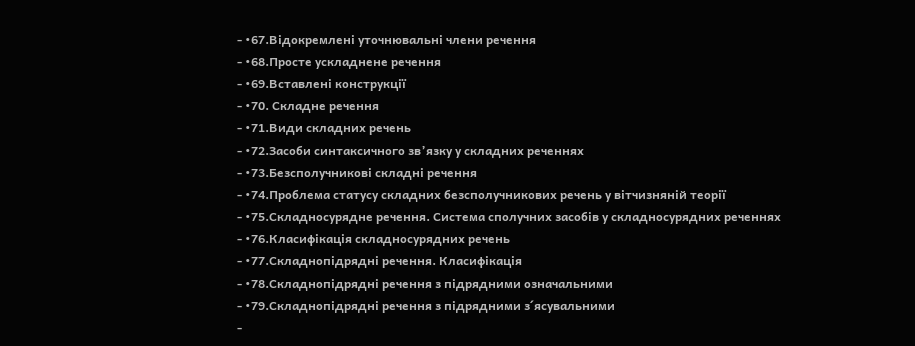- •67.Відокремлені уточнювальні члени речення
- •68.Просте ускладнене речення
- •69.Вставлені конструкції
- •70. Складне речення
- •71.Види складних речень
- •72.Засоби синтаксичного зв’язку у складних реченнях
- •73.Безсполучникові складні речення
- •74.Проблема статусу складних безсполучникових речень у вітчизняній теорії
- •75.Складносурядне речення. Система сполучних засобів у складносурядних реченнях
- •76.Класифікація складносурядних речень
- •77.Складнопідрядні речення. Класифікація
- •78.Складнопідрядні речення з підрядними означальними
- •79.Складнопідрядні речення з підрядними з´ясувальними
-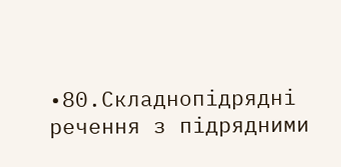•80.Складнопідрядні речення з підрядними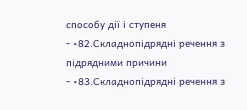способу дії і ступеня
- •82.Складнопідрядні речення з підрядними причини
- •83.Складнопідрядні речення з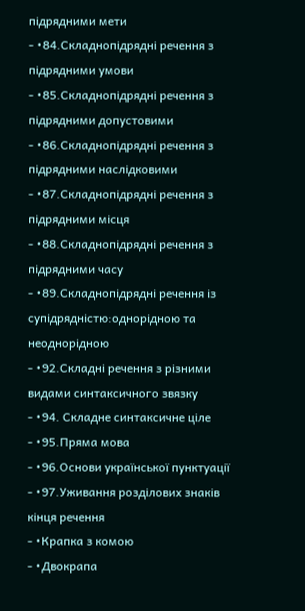підрядними мети
- •84.Складнопідрядні речення з підрядними умови
- •85.Складнопідрядні речення з підрядними допустовими
- •86.Складнопідрядні речення з підрядними наслідковими
- •87.Складнопідрядні речення з підрядними місця
- •88.Складнопідрядні речення з підрядними часу
- •89.Складнопідрядні речення із супідрядністю:однорідною та неоднорідною
- •92.Складні речення з різними видами синтаксичного звязку
- •94. Складне синтаксичне ціле
- •95.Пряма мова
- •96.Основи української пунктуації
- •97.Уживання розділових знаків кінця речення
- •Крапка з комою
- •Двокрапа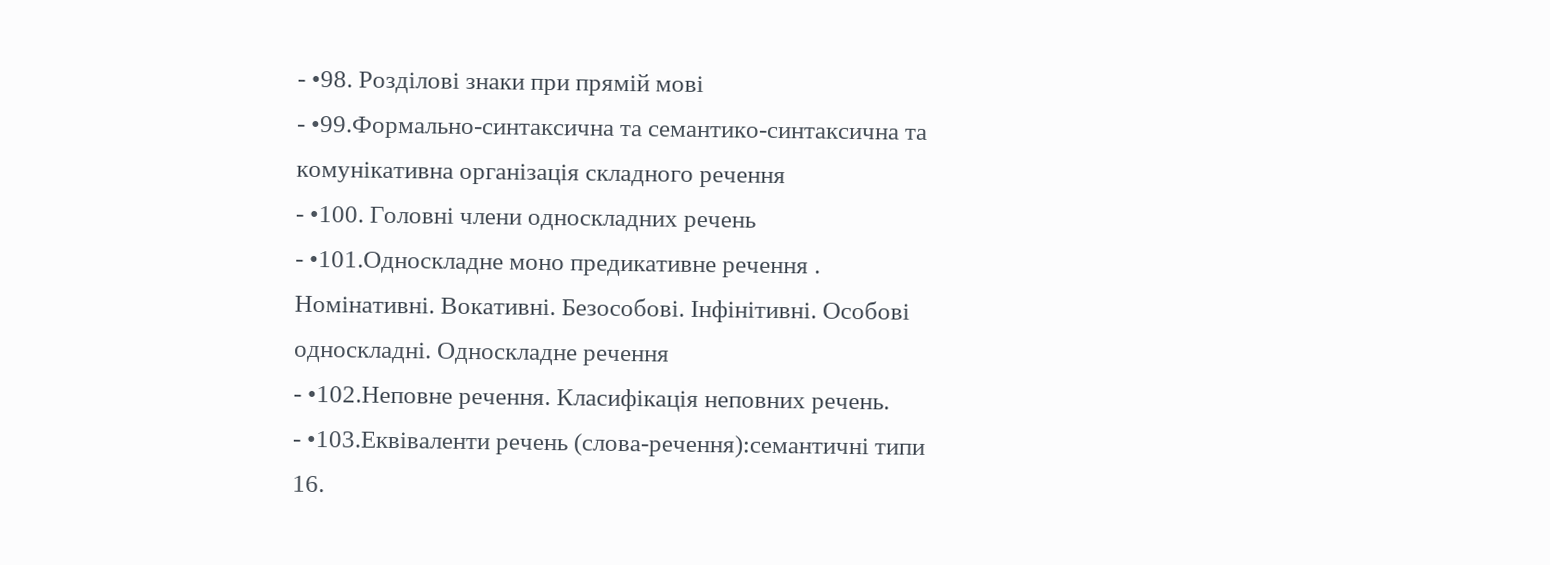- •98. Розділові знаки при прямій мові
- •99.Формально-синтаксична та семантико-синтаксична та комунікативна організація складного речення
- •100. Головні члени односкладних речень
- •101.Односкладне моно предикативне речення . Номінативні. Вокативні. Безособові. Інфінітивні. Особові односкладні. Односкладне речення
- •102.Неповне речення. Класифікація неповних речень.
- •103.Еквіваленти речень (слова-речення):семантичні типи
16.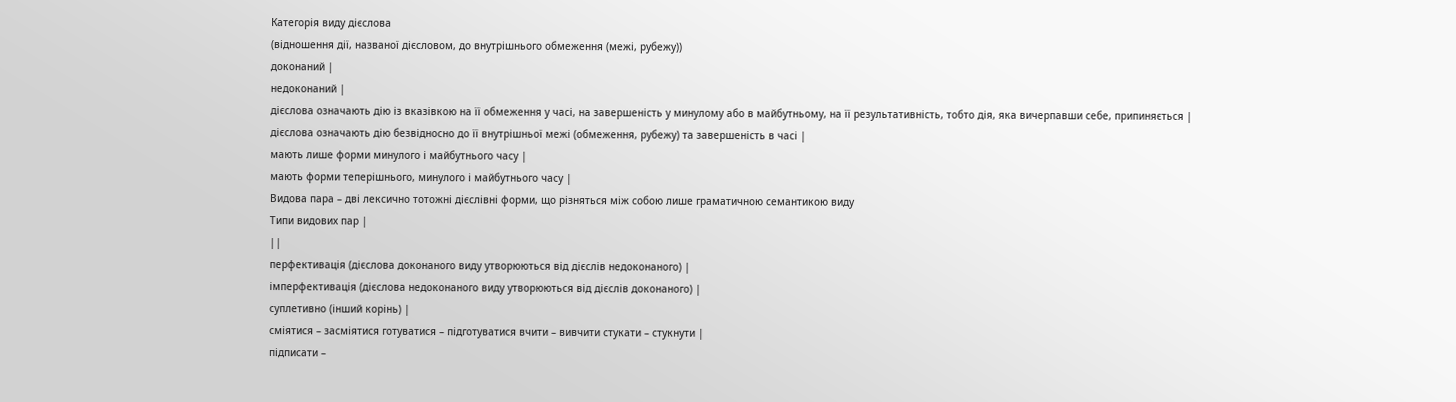Категорія виду дієслова
(відношення дії, названої дієсловом, до внутрішнього обмеження (межі, рубежу))
доконаний |
недоконаний |
дієслова означають дію із вказівкою на її обмеження у часі, на завершеність у минулому або в майбутньому, на її результативність, тобто дія, яка вичерпавши себе, припиняється |
дієслова означають дію безвідносно до її внутрішньої межі (обмеження, рубежу) та завершеність в часі |
мають лише форми минулого і майбутнього часу |
мають форми теперішнього, минулого і майбутнього часу |
Видова пара – дві лексично тотожні дієслівні форми, що різняться між собою лише граматичною семантикою виду
Типи видових пар |
||
перфективація (дієслова доконаного виду утворюються від дієслів недоконаного) |
імперфективація (дієслова недоконаного виду утворюються від дієслів доконаного) |
суплетивно (інший корінь) |
сміятися – засміятися готуватися – підготуватися вчити – вивчити стукати – стукнути |
підписати –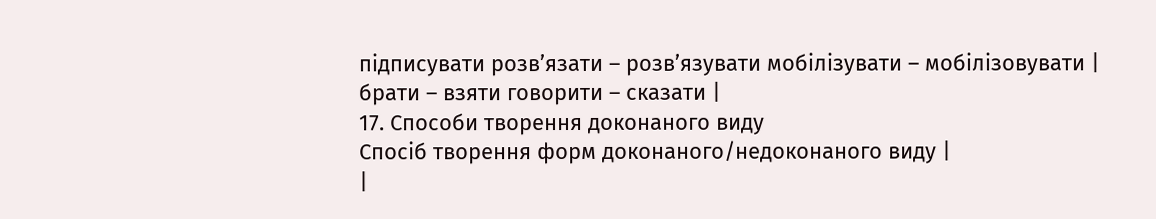підписувати розв’язати – розв’язувати мобілізувати – мобілізовувати |
брати – взяти говорити – сказати |
17. Способи творення доконаного виду
Спосіб творення форм доконаного/недоконаного виду |
|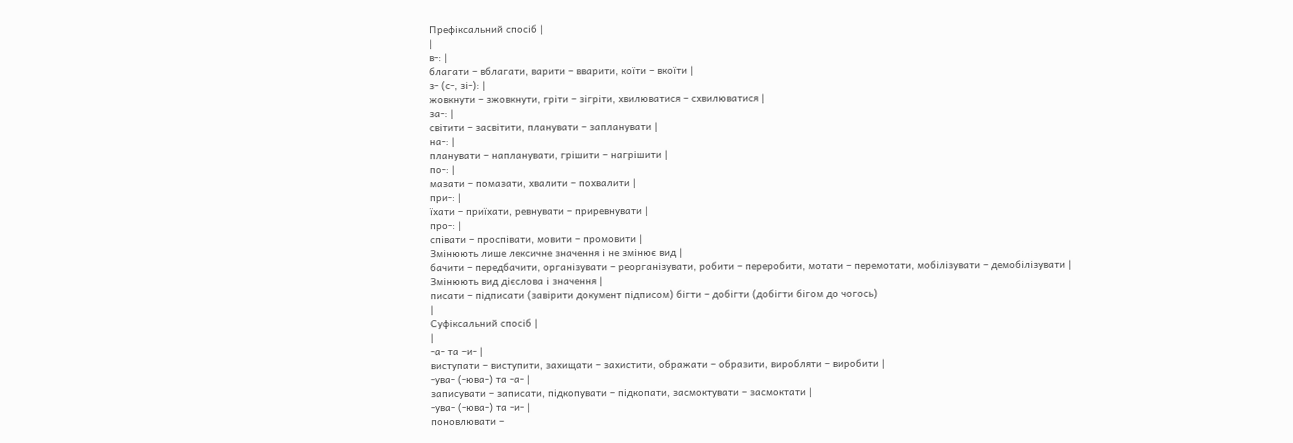Префіксальний спосіб |
|
в-: |
благати – вблагати, варити – вварити, коїти – вкоїти |
з- (с-, зі-): |
жовкнути – зжовкнути, гріти – зігріти, хвилюватися – схвилюватися |
за-: |
світити – засвітити, планувати – запланувати |
на-: |
планувати – напланувати, грішити – нагрішити |
по-: |
мазати – помазати, хвалити – похвалити |
при-: |
їхати – приїхати, ревнувати – приревнувати |
про-: |
співати – проспівати, мовити – промовити |
Змінюють лише лексичне значення і не змінює вид |
бачити – передбачити, організувати – реорганізувати, робити – переробити, мотати – перемотати, мобілізувати – демобілізувати |
Змінюють вид дієслова і значення |
писати – підписати (завірити документ підписом) бігти – добігти (добігти бігом до чогось)
|
Суфіксальний спосіб |
|
-а- та –и- |
виступати – виступити, захищати – захистити, ображати – образити, виробляти – виробити |
-ува- (-юва-) та -а- |
записувати – записати, підкопувати – підкопати, засмоктувати – засмоктати |
-ува- (-юва-) та -и- |
поновлювати –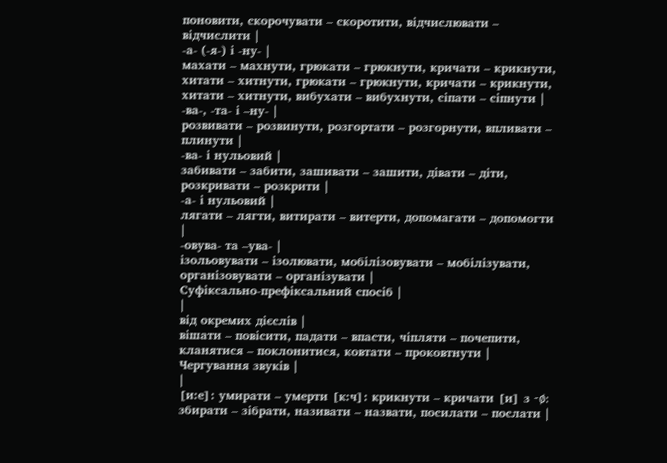поновити, скорочувати – скоротити, відчислювати – відчислити |
-а- (-я-) і -ну- |
махати – махнути, грюкати – грюкнути, кричати – крикнути, хитати – хитнути, грюкати – грюкнути, кричати – крикнути, хитати – хитнути, вибухати – вибухнути, сіпати – сіпнути |
-ва-, -та- і –ну- |
розвивати – розвинути, розгортати – розгорнути, впливати – плинути |
-ва- і нульовий |
забивати – забити, зашивати – зашити, дівати – діти, розкривати – розкрити |
-а- і нульовий |
лягати – лягти, витирати – витерти, допомагати – допомогти |
-овува- та –ува- |
ізольовувати – ізолювати, мобілізовувати – мобілізувати, організовувати – організувати |
Суфіксально-префіксальний спосіб |
|
від окремих дієслів |
вішати – повісити, падати – впасти, чіпляти – почепити, кланятися – поклонитися, ковтати – проковтнути |
Чергування звуків |
|
[и:е]: умирати – умерти [к:ч]: крикнути – кричати [и] з -ø: збирати – зібрати, називати – назвати, посилати – послати |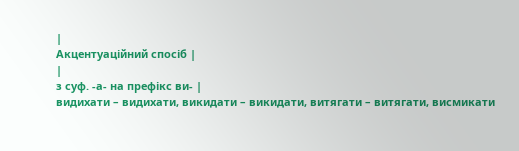|
Акцентуаційний спосіб |
|
з суф. -а- на префікс ви- |
видихати – видихати, викидати – викидати, витягати – витягати, висмикати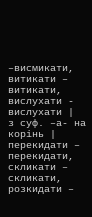–висмикати, витикати – витикати, вислухати - вислухати |
з суф. –а- на корінь |
перекидати – перекидати, скликати – скликати, розкидати –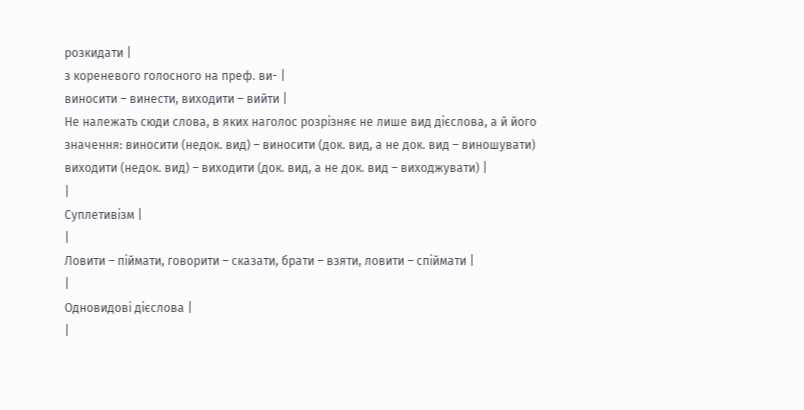розкидати |
з кореневого голосного на преф. ви- |
виносити – винести, виходити – вийти |
Не належать сюди слова, в яких наголос розрізняє не лише вид дієслова, а й його значення: виносити (недок. вид) – виносити (док. вид, а не док. вид – виношувати) виходити (недок. вид) – виходити (док. вид, а не док. вид – виходжувати) |
|
Суплетивізм |
|
Ловити – піймати, говорити – сказати, брати – взяти, ловити – спіймати |
|
Одновидові дієслова |
|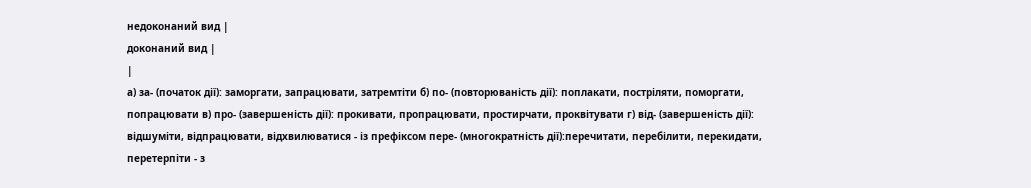недоконаний вид |
доконаний вид |
|
а) за- (початок дії): заморгати, запрацювати, затремтіти б) по- (повторюваність дії): поплакати, постріляти, поморгати, попрацювати в) про- (завершеність дії): прокивати, пропрацювати, простирчати, проквітувати г) від- (завершеність дії): відшуміти, відпрацювати, відхвилюватися - із префіксом пере- (многократність дії):перечитати, перебілити, перекидати, перетерпіти - з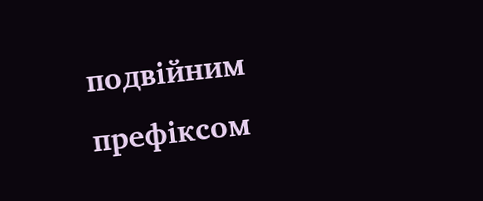подвійним префіксом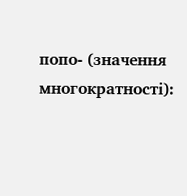попо- (значення многократності):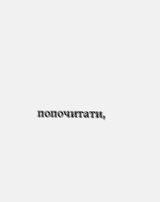попочитати,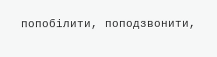попобілити, поподзвонити,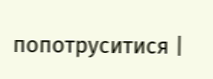попотруситися |